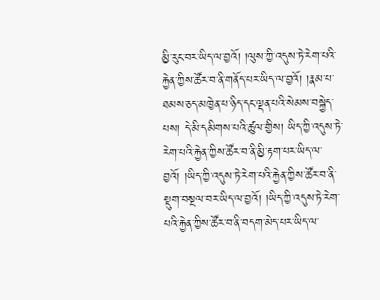མྱི་རུང་བར་ཡིད་ལ་བྱའོ། །ལུས་ཀྱི་འདུས་ཏེ་རེག་པའི་རྐྱེན་ཀྱིས་ཚོར་བ་ནི་གནོད་པར་ཡིད་ལ་བྱའོ། །རྣམ་པ་ཐམས་ཅད་མཁྱེན་པ་ཉིད་དང་ལྡན་པའི་སེམས་བསྐྱེད་པས། དེ་མི་དམིགས་པའི་ཚུལ་གྱིས། ཡིད་ཀྱི་འདུས་ཏེ་རེག་པའི་རྐྱེན་ཀྱིས་ཚོར་བ་ནི་མྱི་རྟག་པར་ཡིད་ལ་བྱའོ། །ཡིད་ཀྱི་འདུས་ཏེ་རེག་པའི་རྐྱེན་ཀྱིས་ཚོར་བ་ནི་སྡུག་བསྔལ་བར་ཡིད་ལ་བྱའོ། །ཡིད་ཀྱི་འདུས་ཏེ་རེག་པའི་རྐྱེན་ཀྱིས་ཚོར་བ་ནི་བདག་མེད་པར་ཡིད་ལ་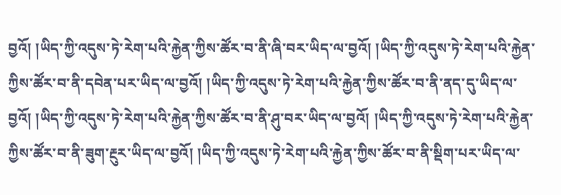བྱའོ། །ཡིད་ཀྱི་འདུས་ཏེ་རེག་པའི་རྐྱེན་ཀྱིས་ཚོར་བ་ནི་ཞི་བར་ཡིད་ལ་བྱའོ། །ཡིད་ཀྱི་འདུས་ཏེ་རེག་པའི་རྐྱེན་ཀྱིས་ཚོར་བ་ནི་དབེན་པར་ཡིད་ལ་བྱའོ། །ཡིད་ཀྱི་འདུས་ཏེ་རེག་པའི་རྐྱེན་ཀྱིས་ཚོར་བ་ནི་ནད་དུ་ཡིད་ལ་བྱའོ། །ཡིད་ཀྱི་འདུས་ཏེ་རེག་པའི་རྐྱེན་ཀྱིས་ཚོར་བ་ནི་ཤུ་བར་ཡིད་ལ་བྱའོ། །ཡིད་ཀྱི་འདུས་ཏེ་རེག་པའི་རྐྱེན་ཀྱིས་ཚོར་བ་ནི་ཟུག་རྔུར་ཡིད་ལ་བྱའོ། །ཡིད་ཀྱི་འདུས་ཏེ་རེག་པའི་རྐྱེན་ཀྱིས་ཚོར་བ་ནི་སྡིག་པར་ཡིད་ལ་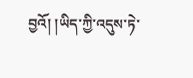བྱའོ། །ཡིད་ཀྱི་འདུས་ཏེ་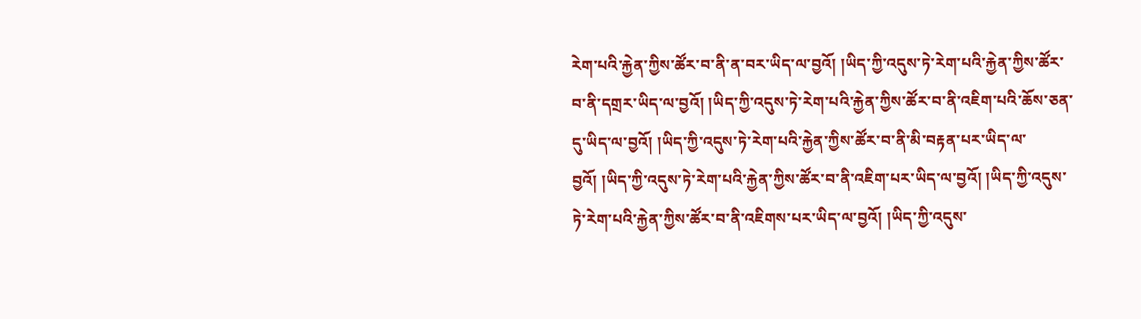རེག་པའི་རྐྱེན་ཀྱིས་ཚོར་བ་ནི་ན་བར་ཡིད་ལ་བྱའོ། །ཡིད་ཀྱི་འདུས་ཏེ་རེག་པའི་རྐྱེན་ཀྱིས་ཚོར་བ་ནི་དགྲར་ཡིད་ལ་བྱའོ། །ཡིད་ཀྱི་འདུས་ཏེ་རེག་པའི་རྐྱེན་ཀྱིས་ཚོར་བ་ནི་འཇིག་པའི་ཆོས་ཅན་དུ་ཡིད་ལ་བྱའོ། །ཡིད་ཀྱི་འདུས་ཏེ་རེག་པའི་རྐྱེན་ཀྱིས་ཚོར་བ་ནི་མི་བརྟན་པར་ཡིད་ལ་བྱའོ། །ཡིད་ཀྱི་འདུས་ཏེ་རེག་པའི་རྐྱེན་ཀྱིས་ཚོར་བ་ནི་འཇིག་པར་ཡིད་ལ་བྱའོ། །ཡིད་ཀྱི་འདུས་ཏེ་རེག་པའི་རྐྱེན་ཀྱིས་ཚོར་བ་ནི་འཇིགས་པར་ཡིད་ལ་བྱའོ། །ཡིད་ཀྱི་འདུས་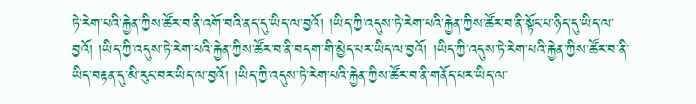ཏེ་རེག་པའི་རྐྱེན་ཀྱིས་ཚོར་བ་ནི་འགོ་བའི་ནད་དུ་ཡིད་ལ་བྱའོ། །ཡིད་ཀྱི་འདུས་ཏེ་རེག་པའི་རྐྱེན་ཀྱིས་ཚོར་བ་ནི་སྟོང་པ་ཉིད་དུ་ཡིད་ལ་བྱའོ། །ཡིད་ཀྱི་འདུས་ཏེ་རེག་པའི་རྐྱེན་ཀྱིས་ཚོར་བ་ནི་བདག་གི་མྱེད་པར་ཡིད་ལ་བྱའོ། །ཡིད་ཀྱི་འདུས་ཏེ་རེག་པའི་རྐྱེན་ཀྱིས་ཚོར་བ་ནི་ཡིད་བརྟན་དུ་མི་རུང་བར་ཡིད་ལ་བྱའོ། །ཡིད་ཀྱི་འདུས་ཏེ་རེག་པའི་རྐྱེན་ཀྱིས་ཚོར་བ་ནི་གནོད་པར་ཡིད་ལ་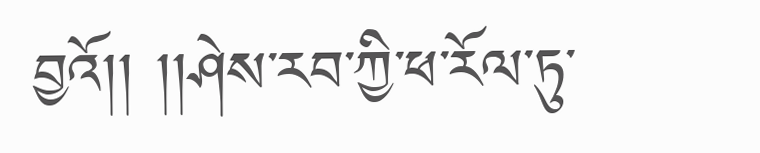བྱའོ།། །།ཤེས་རབ་ཀྱི་ཕ་རོལ་ཏུ་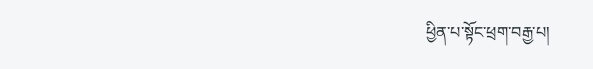ཕྱིན་པ་སྟོང་ཕྲག་བརྒྱ་པ།